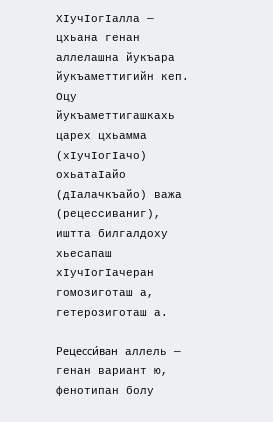ХӀучӀогӀалла — цхьана генан аллелашна йукъара йукъаметтигийн кеп. Оцу йукъаметтигашкахь царех цхьамма (хӀучӀогӀачо) охьатаӀайо (дӀалачкъайо) важа (рецессиваниг), иштта билгалдоху хьесапаш хӀучӀогӀачеран гомозиготаш а, гетерозиготаш а.

Рецесси́ван аллель — генан вариант ю, фенотипан болу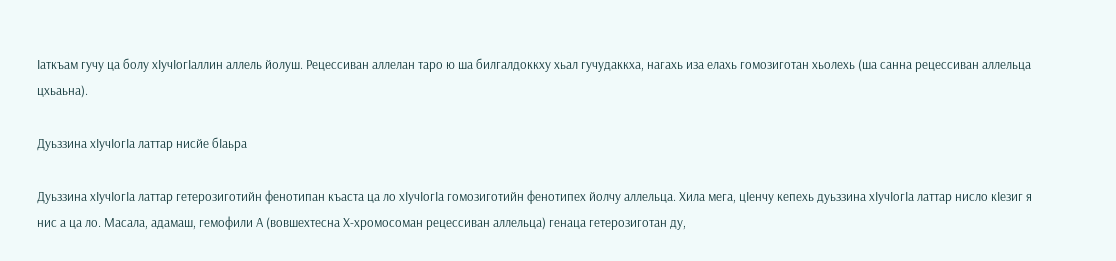Ӏаткъам гучу ца болу хӀучӀогӀаллин аллель йолуш. Рецессиван аллелан таро ю ша билгалдоккху хьал гучудаккха, нагахь иза елахь гомозиготан хьолехь (ша санна рецессиван аллельца цхьаьна).

Дуьззина хӀучӀогӀа латтар нисйе бӀаьра

Дуьззина хӀучӀогӀа латтар гетерозиготийн фенотипан къаста ца ло хӀучӀогӀа гомозиготийн фенотипех йолчу аллельца. Хила мега, цӀенчу кепехь дуьззина хӀучӀогӀа латтар нисло кӀезиг я нис а ца ло. Масала, адамаш, гемофили А (вовшехтесна Х-хромосоман рецессиван аллельца) генаца гетерозиготан ду,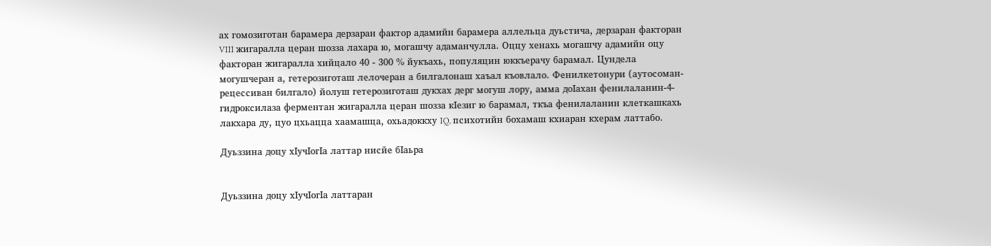ах гомозиготан барамера дерзаран фактор адамийн барамера аллельца дуьстича, дерзаран факторан VIII жигаралла церан шозза лахара ю, могашчу адаманчулла. Оццу хенахь могашчу адамийн оцу факторан жигаралла хийцало 40 - 300 % йукъахь, популяцин юккъерачу барамал. Цундела могушчеран а, гетерозиготаш лелочеран а билгалонаш хаъал къовлало. Фенилкетонури (аутосоман-рецессиван билгало) йолуш гетерозиготаш дукхах дерг могуш лору, амма доӀахан фенилаланин-4-гидроксилаза ферментан жигаралла церан шозза кӀезиг ю барамал, ткъа фенилаланин клеткашкахь лакхара ду, цуо цхьацца хаамашца, охьадоккху IQ, психотийн бохамаш кхиаран кхерам латтабо.

Дуьззина доцу хӀучӀогӀа латтар нисйе бӀаьра


Дуьззина доцу хӀучӀогӀа латтаран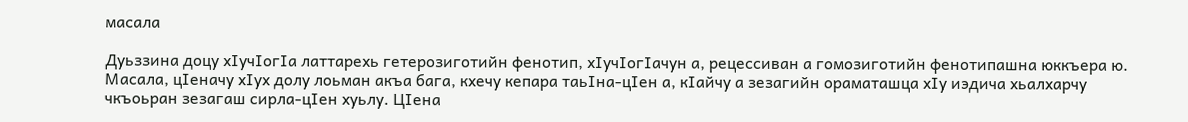масала

Дуьззина доцу хӀучӀогӀа латтарехь гетерозиготийн фенотип, хӀучӀогӀачун а, рецессиван а гомозиготийн фенотипашна юккъера ю. Масала, цӀеначу хӀух долу лоьман акъа бага, кхечу кепара таьӀна-цӀен а, кӀайчу а зезагийн ораматашца хӀу иэдича хьалхарчу чкъоьран зезагаш сирла-цӀен хуьлу. ЦӀена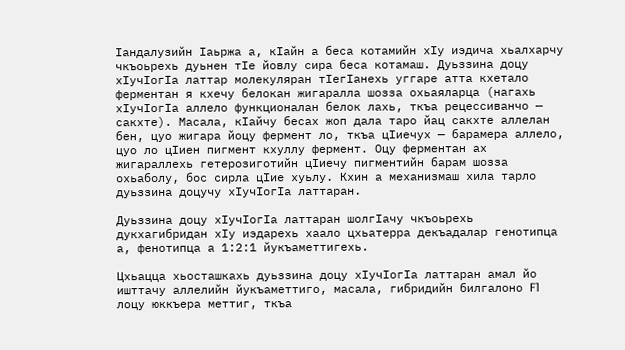Ӏандалузийн Ӏаьржа а, кӀайн а беса котамийн хӀу иэдича хьалхарчу чкъоьрехь дуьнен тӀе йовлу сира беса котамаш. Дуьззина доцу хӀучӀогӀа латтар молекуляран тӀегӀанехь уггаре атта кхетало ферментан я кхечу белокан жигаралла шозза охьаяларца (нагахь хӀучӀогӀа аллело функционалан белок лахь, ткъа рецессиванчо — сакхте). Масала, кӀайчу бесах жоп дала таро йац сакхте аллелан бен, цуо жигара йоцу фермент ло, ткъа цӀиечух — барамера аллело, цуо ло цӀиен пигмент кхуллу фермент. Оцу ферментан ах жигараллехь гетерозиготийн цӀиечу пигментийн барам шозза охьаболу, бос сирла цӀие хуьлу. Кхин а механизмаш хила тарло дуьззина доцучу хӀучӀогӀа латтаран.

Дуьззина доцу хӀучӀогӀа латтаран шолгӀачу чкъоьрехь дукхагибридан хӀу иэдарехь хаало цхьатерра декъадалар генотипца а, фенотипца а 1:2:1 йукъаметтигехь.

Цхьацца хьосташкахь дуьззина доцу хӀучӀогӀа латтаран амал йо ишттачу аллелийн йукъаметтиго, масала, гибридийн билгалоно F1 лоцу юккъера меттиг, ткъа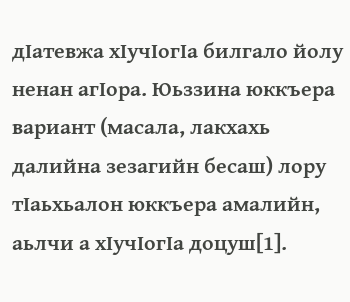дӀатевжа хӀучӀогӀа билгало йолу ненан агӀора. Юьззина юккъера вариант (масала, лакхахь далийна зезагийн бесаш) лору тӀаьхьалон юккъера амалийн, аьлчи а хӀучӀогӀа доцуш[1].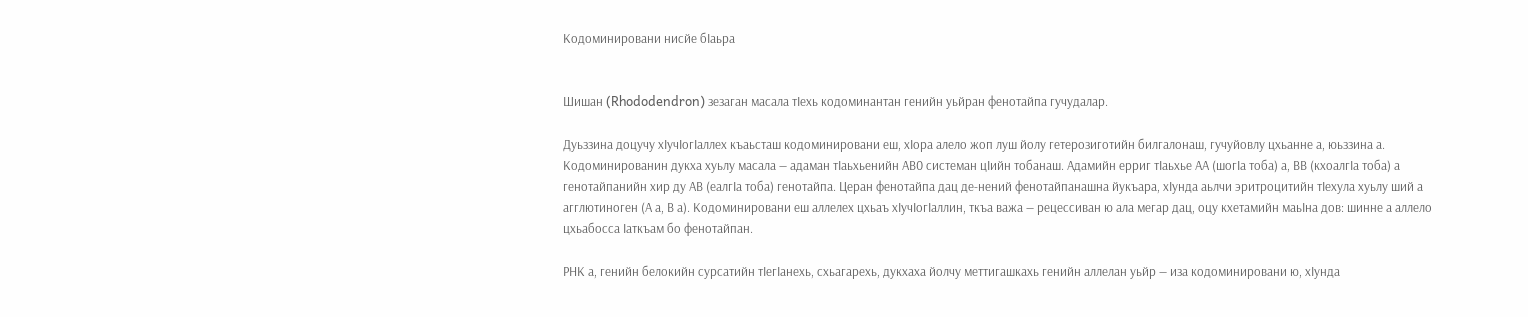Кодоминировани нисйе бӀаьра


Шишан (Rhododendron) зезаган масала тӀехь кодоминантан генийн уьйран фенотайпа гучудалар.

Дуьззина доцучу хӀучӀогӀаллех къаьсташ кодоминировани еш, хӀора алело жоп луш йолу гетерозиготийн билгалонаш, гучуйовлу цхьанне а, юьззина а. Кодоминированин дукха хуьлу масала — адаман тӀаьхьенийн АВ0 системан цӀийн тобанаш. Адамийн ерриг тӀаьхье АА (шогӀа тоба) а, ВВ (кхоалгӀа тоба) а генотайпанийн хир ду АВ (еалгӀа тоба) генотайпа. Церан фенотайпа дац де-нений фенотайпанашна йукъара, хӀунда аьлчи эритроцитийн тӀехула хуьлу ший а агглютиноген (А а, В а). Кодоминировани еш аллелех цхьаъ хӀучӀогӀаллин, ткъа важа — рецессиван ю ала мегар дац, оцу кхетамийн маьӀна дов: шинне а аллело цхьабосса Ӏаткъам бо фенотайпан.

РНК а, генийн белокийн сурсатийн тӀегӀанехь, схьагарехь, дукхаха йолчу меттигашкахь генийн аллелан уьйр — иза кодоминировани ю, хӀунда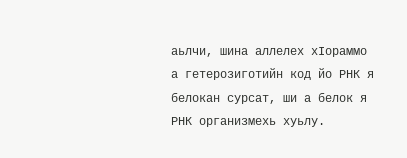аьлчи, шина аллелех хӀораммо а гетерозиготийн код йо РНК я белокан сурсат, ши а белок я РНК организмехь хуьлу.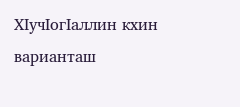ХӀучӀогӀаллин кхин варианташ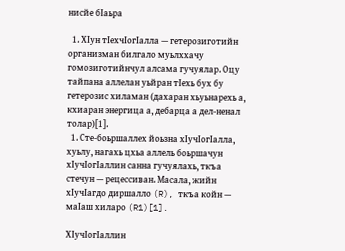нисйе бӀаьра

  1. ХӀун тӀехчӀогӀалла — гетерозиготийн организман билгало муьлххачу гомозиготийнчул алсама гучуялар. Оцу тайпана аллелан уьйран тӀехь бух бу гетерозис хиламан (дахаран хьуьнарехь а, кхиаран энергица а, дебарца а дел-ненал толар)[1].
  1. Сте-боьршаллех йоьзна хӀучӀогӀалла, хуьлу, нагахь цхьа аллель боьршачун хӀучӀогӀаллин санна гучуялахь, ткъа стечун — рецессиван. Масала, жийн хӀучӀагдо диршалло (R), ткъа койн — маӀаш хиларо (R1)[1].

ХӀучӀогӀаллин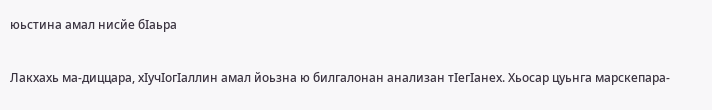юьстина амал нисйе бӀаьра

Лакхахь ма-диццара, хӀучӀогӀаллин амал йоьзна ю билгалонан анализан тӀегӀанех. Хьосар цуьнга марскепара-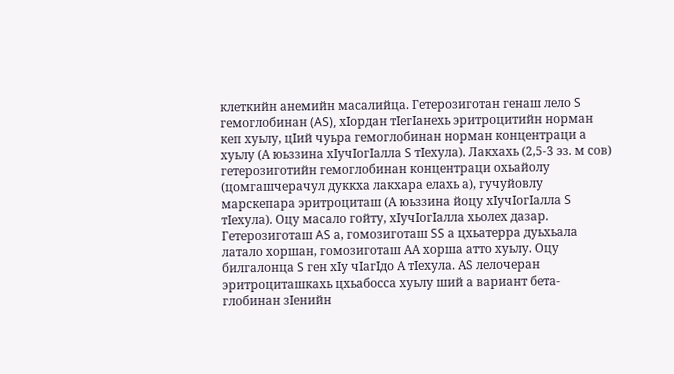клеткийн анемийн масалийца. Гетерозиготан генаш лело S гемоглобинан (AS), хӀордан тӀегӀанехь эритроцитийн норман кеп хуьлу, цӀий чуьра гемоглобинан норман концентраци а хуьлу (А юьззина хӀучӀогӀалла S тӀехула). Лакхахь (2,5-3 эз. м сов) гетерозиготийн гемоглобинан концентраци охьайолу (цомгашчерачул дуккха лакхара елахь а), гучуйовлу марскепара эритроциташ (А юьззина йоцу хӀучӀогӀалла S тӀехула). Оцу масало гойту, хӀучӀогӀалла хьолех дазар. Гетерозиготаш AS а, гомозиготаш SS а цхьатерра дуьхьала латало хоршан, гомозиготаш АА хорша атто хуьлу. Оцу билгалонца S ген хӀу чӀагӀдо А тӀехула. АS лелочеран эритроциташкахь цхьабосса хуьлу ший а вариант бета-глобинан зӀенийн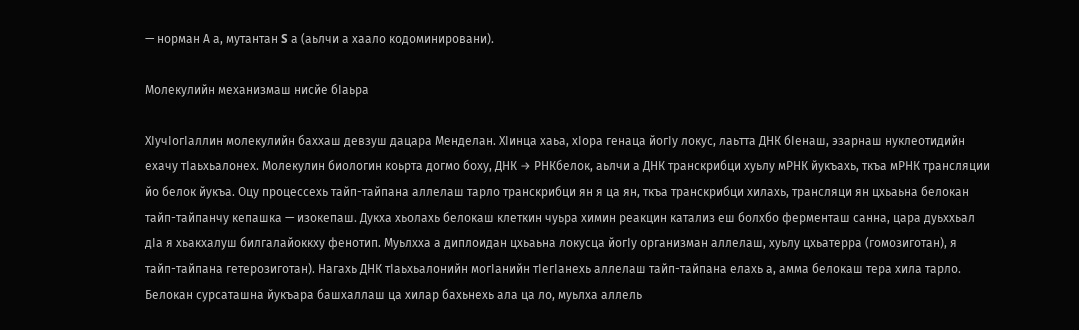— норман А а, мутантан S а (аьлчи а хаало кодоминировани).

Молекулийн механизмаш нисйе бӀаьра

ХӀучӀогӀаллин молекулийн баххаш девзуш дацара Менделан. ХӀинца хаьа, хӀора генаца йогӀу локус, лаьтта ДНК бӀенаш, эзарнаш нуклеотидийн ехачу тӀаьхьалонех. Молекулин биологин коьрта догмо боху, ДНК → РНКбелок, аьлчи а ДНК транскрибци хуьлу мРНК йукъахь, ткъа мРНК трансляции йо белок йукъа. Оцу процессехь тайп-тайпана аллелаш тарло транскрибци ян я ца ян, ткъа транскрибци хилахь, трансляци ян цхьаьна белокан тайп-тайпанчу кепашка — изокепаш. Дукха хьолахь белокаш клеткин чуьра химин реакцин катализ еш болхбо ферменташ санна, цара дуьххьал дӀа я хьакхалуш билгалайоккху фенотип. Муьлхха а диплоидан цхьаьна локусца йогӀу организман аллелаш, хуьлу цхьатерра (гомозиготан), я тайп-тайпана гетерозиготан). Нагахь ДНК тӀаьхьалонийн могӀанийн тӀегӀанехь аллелаш тайп-тайпана елахь а, амма белокаш тера хила тарло. Белокан сурсаташна йукъара башхаллаш ца хилар бахьнехь ала ца ло, муьлха аллель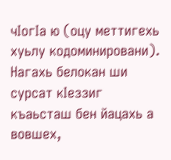чӀогӀа ю (оцу меттигехь хуьлу кодоминировани). Нагахь белокан ши сурсат кӀеззиг къаьсташ бен йацахь а вовшех,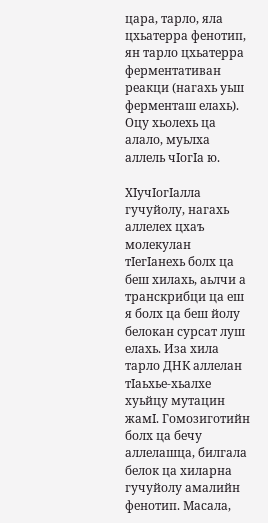цара, тарло, яла цхьатерра фенотип, ян тарло цхьатерра ферментативан реакци (нагахь уьш ферменташ елахь). Оцу хьолехь ца алало, муьлха аллель чӀогӀа ю.

ХӀучӀогӀалла гучуйолу, нагахь аллелех цхаъ молекулан тӀегӀанехь болх ца беш хилахь, аьлчи а транскрибци ца еш я болх ца беш йолу белокан сурсат луш елахь. Иза хила тарло ДНК аллелан тӀаьхье-хьалхе хуьйцу мутацин жамӀ. Гомозиготийн болх ца бечу аллелашца, билгала белок ца хиларна гучуйолу амалийн фенотип. Масала,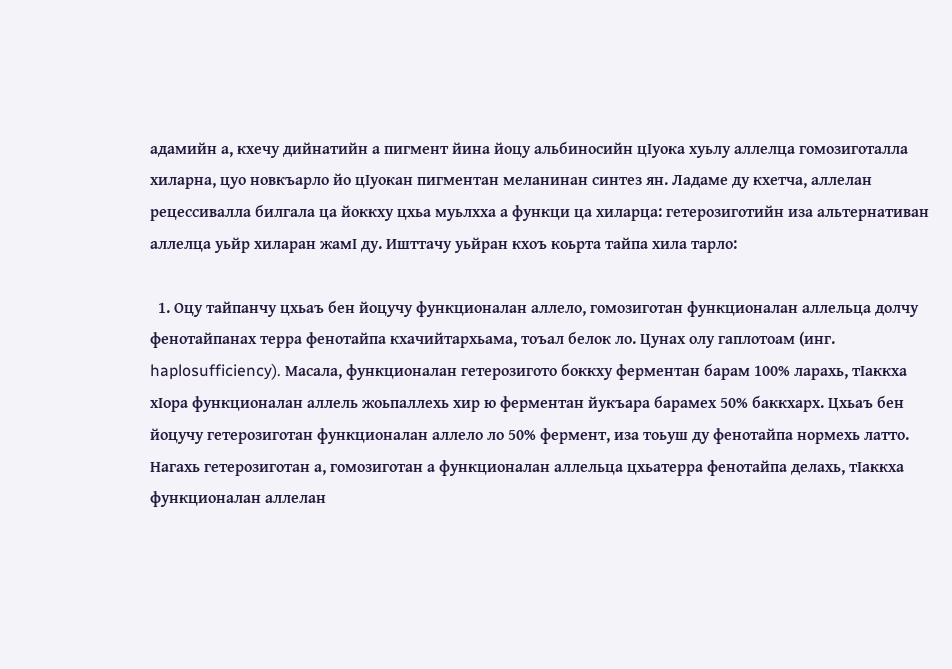адамийн а, кхечу дийнатийн а пигмент йина йоцу альбиносийн цӀуока хуьлу аллелца гомозиготалла хиларна, цуо новкъарло йо цӀуокан пигментан меланинан синтез ян. Ладаме ду кхетча, аллелан рецессивалла билгала ца йоккху цхьа муьлхха а функци ца хиларца: гетерозиготийн иза альтернативан аллелца уьйр хиларан жамӀ ду. Ишттачу уьйран кхоъ коьрта тайпа хила тарло:

  1. Оцу тайпанчу цхьаъ бен йоцучу функционалан аллело, гомозиготан функционалан аллельца долчу фенотайпанах терра фенотайпа кхачийтархьама, тоъал белок ло. Цунах олу гаплотоам (инг. haplosufficiency). Масала, функционалан гетерозигото боккху ферментан барам 100% ларахь, тӀаккха хӀора функционалан аллель жоьпаллехь хир ю ферментан йукъара барамех 50% баккхарх. Цхьаъ бен йоцучу гетерозиготан функционалан аллело ло 50% фермент, иза тоьуш ду фенотайпа нормехь латто. Нагахь гетерозиготан а, гомозиготан а функционалан аллельца цхьатерра фенотайпа делахь, тӀаккха функционалан аллелан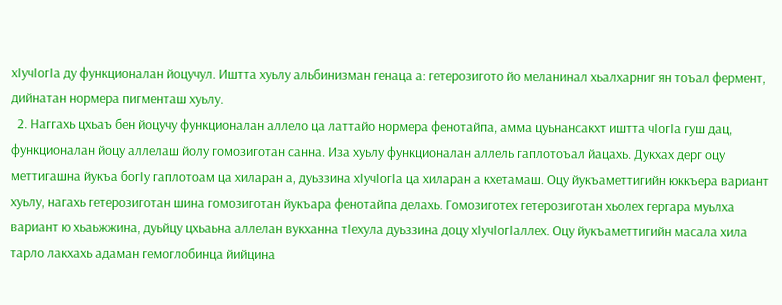хӀучӀогӀа ду функционалан йоцучул. Иштта хуьлу альбинизман генаца а: гетерозигото йо меланинал хьалхарниг ян тоъал фермент, дийнатан нормера пигменташ хуьлу.
  2. Наггахь цхьаъ бен йоцучу функционалан аллело ца латтайо нормера фенотайпа, амма цуьнансакхт иштта чӀогӀа гуш дац, функционалан йоцу аллелаш йолу гомозиготан санна. Иза хуьлу функционалан аллель гаплотоъал йацахь. Дукхах дерг оцу меттигашна йукъа богӀу гаплотоам ца хиларан а, дуьззина хӀучӀогӀа ца хиларан а кхетамаш. Оцу йукъаметтигийн юккъера вариант хуьлу, нагахь гетерозиготан шина гомозиготан йукъара фенотайпа делахь. Гомозиготех гетерозиготан хьолех гергара муьлха вариант ю хьаьжжина, дуьйцу цхьаьна аллелан вукханна тӀехула дуьззина доцу хӀучӀогӀаллех. Оцу йукъаметтигийн масала хила тарло лакхахь адаман гемоглобинца йийцина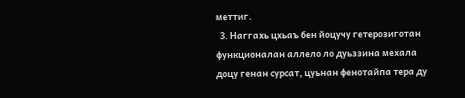меттиг.
  3. Наггахь цхьаъ бен йоцучу гетерозиготан функционалан аллело ло дуьззина мехала доцу генан сурсат, цуьнан фенотайпа тера ду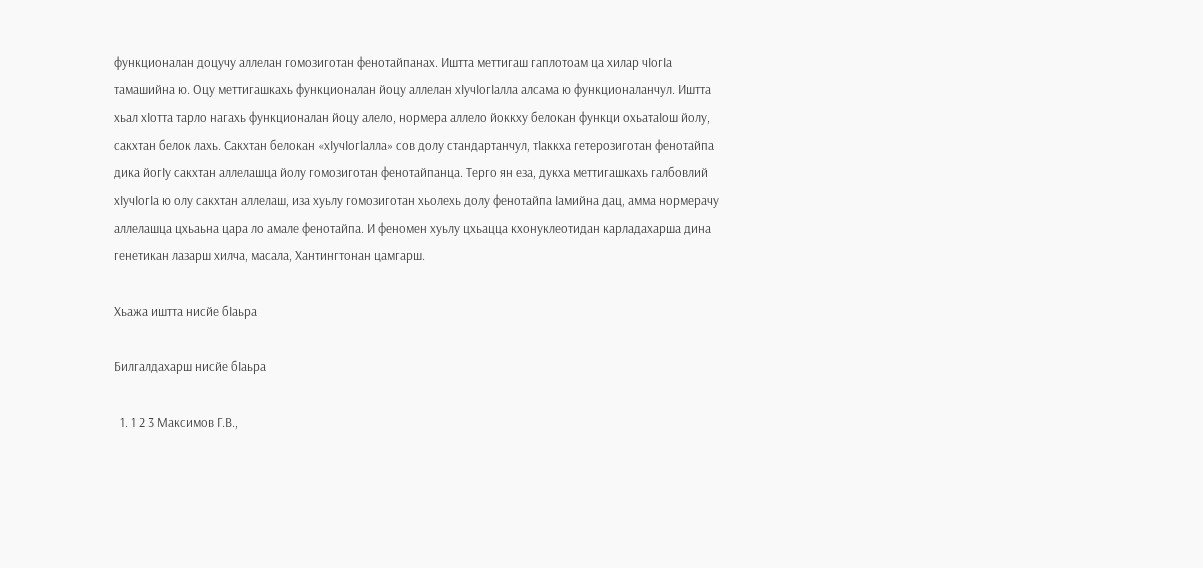функционалан доцучу аллелан гомозиготан фенотайпанах. Иштта меттигаш гаплотоам ца хилар чӀогӀа тамашийна ю. Оцу меттигашкахь функционалан йоцу аллелан хӀучӀогӀалла алсама ю функционаланчул. Иштта хьал хӀотта тарло нагахь функционалан йоцу алело, нормера аллело йоккху белокан функци охьатаӀош йолу, сакхтан белок лахь. Сакхтан белокан «хӀучӀогӀалла» сов долу стандартанчул, тӀаккха гетерозиготан фенотайпа дика йогӀу сакхтан аллелашца йолу гомозиготан фенотайпанца. Терго ян еза, дукха меттигашкахь галбовлий хӀучӀогӀа ю олу сакхтан аллелаш, иза хуьлу гомозиготан хьолехь долу фенотайпа Ӏамийна дац, амма нормерачу аллелашца цхьаьна цара ло амале фенотайпа. И феномен хуьлу цхьацца кхонуклеотидан карладахарша дина генетикан лазарш хилча, масала, Хантингтонан цамгарш.

Хьажа иштта нисйе бӀаьра

Билгалдахарш нисйе бӀаьра

  1. 1 2 3 Максимов Г.В.,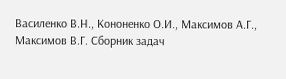Василенко В.Н., Кононенко О.И., Максимов А.Г., Максимов В.Г. Сборник задач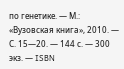по генетике. — М.: «Вузовская книга», 2010. — С. 15—20. — 144 с. — 300 экз. — ISBN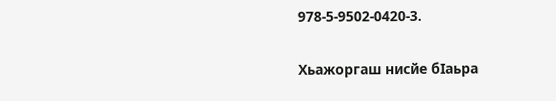978-5-9502-0420-3.

Хьажоргаш нисйе бӀаьра